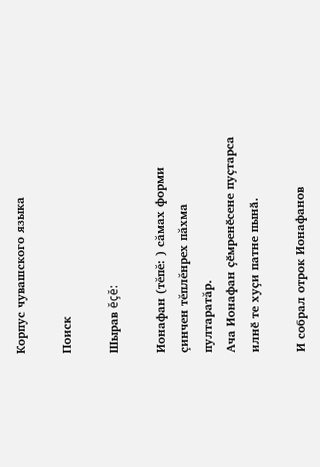Корпус чувашского языка

Поиск

Шырав ĕçĕ:

Ионафан (тĕпĕ: ) сăмах форми çинчен тĕплĕнрех пăхма пултаратăр.
Ача Ионафан ҫӗмренӗсене пуҫтарса илнӗ те хуҫи патне пынӑ.

И собрал отрок Ионафанов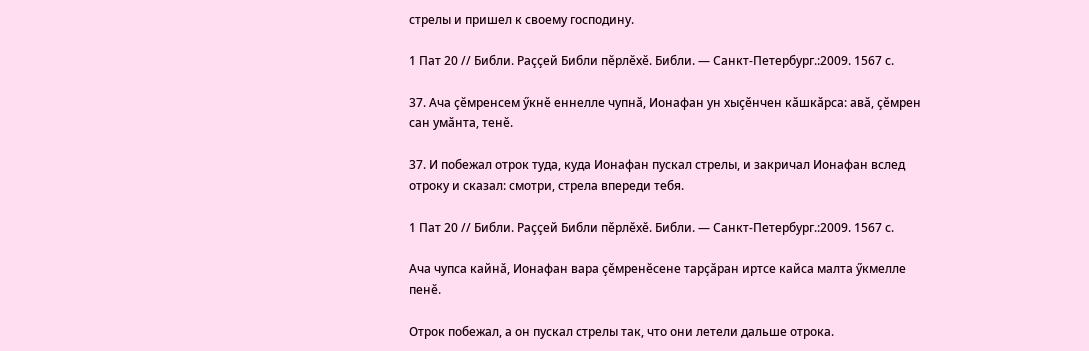стрелы и пришел к своему господину.

1 Пат 20 // Библи. Раҫҫей Библи пӗрлӗхӗ. Библи. — Санкт-Петербург.:2009. 1567 с.

37. Ача ҫӗмренсем ӳкнӗ еннелле чупнӑ, Ионафан ун хыҫӗнчен кӑшкӑрса: авӑ, ҫӗмрен сан умӑнта, тенӗ.

37. И побежал отрок туда, куда Ионафан пускал стрелы, и закричал Ионафан вслед отроку и сказал: смотри, стрела впереди тебя.

1 Пат 20 // Библи. Раҫҫей Библи пӗрлӗхӗ. Библи. — Санкт-Петербург.:2009. 1567 с.

Ача чупса кайнӑ, Ионафан вара ҫӗмренӗсене тарҫӑран иртсе кайса малта ӳкмелле пенӗ.

Отрок побежал, а он пускал стрелы так, что они летели дальше отрока.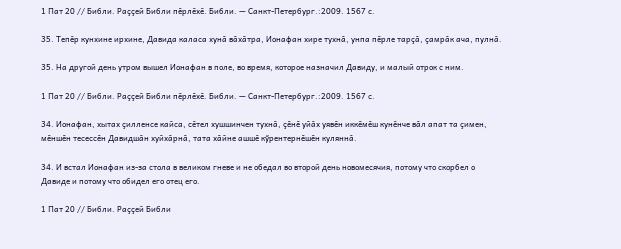1 Пат 20 // Библи. Раҫҫей Библи пӗрлӗхӗ. Библи. — Санкт-Петербург.:2009. 1567 с.

35. Тепӗр кунхине ирхине, Давида каласа хунӑ вӑхӑтра, Ионафан хире тухнӑ, унпа пӗрле тарҫӑ, ҫамрӑк ача, пулнӑ.

35. На другой день утром вышел Ионафан в поле, во время, которое назначил Давиду, и малый отрок с ним.

1 Пат 20 // Библи. Раҫҫей Библи пӗрлӗхӗ. Библи. — Санкт-Петербург.:2009. 1567 с.

34. Ионафан, хытах ҫилленсе кайса, сӗтел хушшинчен тухнӑ, ҫӗнӗ уйӑх уявӗн иккӗмӗш кунӗнче вӑл апат та ҫимен, мӗншӗн тесессӗн Давидшӑн хуйхӑрнӑ, тата хӑйне ашшӗ кӳрентернӗшӗн куляннӑ.

34. И встал Ионафан из-за стола в великом гневе и не обедал во второй день новомесячия, потому что скорбел о Давиде и потому что обидел его отец его.

1 Пат 20 // Библи. Раҫҫей Библи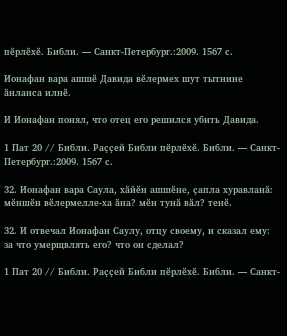пӗрлӗхӗ. Библи. — Санкт-Петербург.:2009. 1567 с.

Ионафан вара ашшӗ Давида вӗлермех шут тытнине ӑнланса илнӗ.

И Ионафан понял, что отец его решился убить Давида.

1 Пат 20 // Библи. Раҫҫей Библи пӗрлӗхӗ. Библи. — Санкт-Петербург.:2009. 1567 с.

32. Ионафан вара Саула, хӑйӗн ашшӗне, ҫапла хуравланӑ: мӗншӗн вӗлермелле-ха ӑна? мӗн тунӑ вӑл? тенӗ.

32. И отвечал Ионафан Саулу, отцу своему, и сказал ему: за что умерщвлять его? что он сделал?

1 Пат 20 // Библи. Раҫҫей Библи пӗрлӗхӗ. Библи. — Санкт-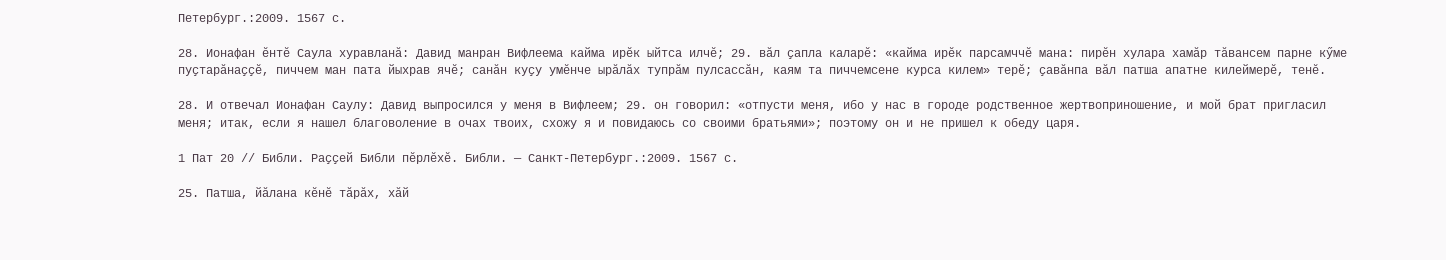Петербург.:2009. 1567 с.

28. Ионафан ӗнтӗ Саула хуравланӑ: Давид манран Вифлеема кайма ирӗк ыйтса илчӗ; 29. вӑл ҫапла каларӗ: «кайма ирӗк парсамччӗ мана: пирӗн хулара хамӑр тӑвансем парне кӳме пуҫтарӑнаҫҫӗ, пиччем ман пата йыхрав ячӗ; санӑн куҫу умӗнче ырӑлӑх тупрӑм пулсассӑн, каям та пиччемсене курса килем» терӗ; ҫавӑнпа вӑл патша апатне килеймерӗ, тенӗ.

28. И отвечал Ионафан Саулу: Давид выпросился у меня в Вифлеем; 29. он говорил: «отпусти меня, ибо у нас в городе родственное жертвоприношение, и мой брат пригласил меня; итак, если я нашел благоволение в очах твоих, схожу я и повидаюсь со своими братьями»; поэтому он и не пришел к обеду царя.

1 Пат 20 // Библи. Раҫҫей Библи пӗрлӗхӗ. Библи. — Санкт-Петербург.:2009. 1567 с.

25. Патша, йӑлана кӗнӗ тӑрӑх, хӑй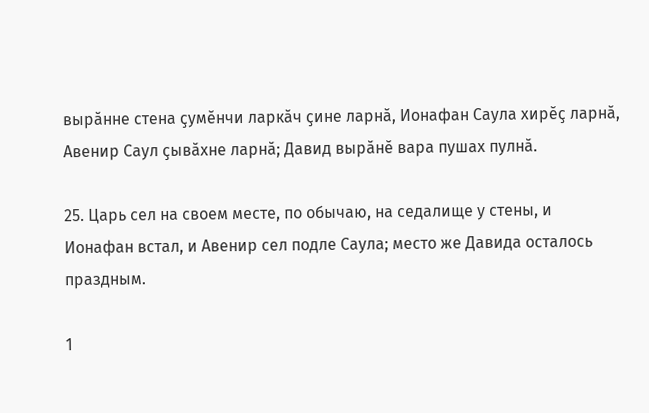вырӑнне стена ҫумӗнчи ларкӑч ҫине ларнӑ, Ионафан Саула хирӗҫ ларнӑ, Авенир Саул ҫывӑхне ларнӑ; Давид вырӑнӗ вара пушах пулнӑ.

25. Царь сел на своем месте, по обычаю, на седалище у стены, и Ионафан встал, и Авенир сел подле Саула; место же Давида осталось праздным.

1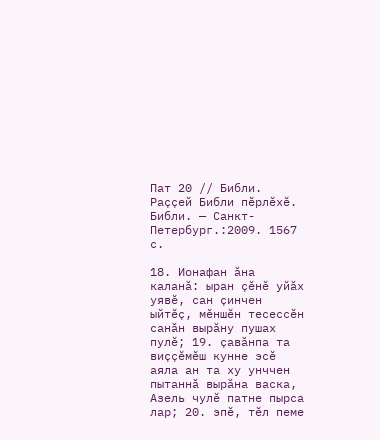Пат 20 // Библи. Раҫҫей Библи пӗрлӗхӗ. Библи. — Санкт-Петербург.:2009. 1567 с.

18. Ионафан ӑна каланӑ: ыран ҫӗнӗ уйӑх уявӗ, сан ҫинчен ыйтӗҫ, мӗншӗн тесессӗн санӑн вырӑну пушах пулӗ; 19. ҫавӑнпа та виҫҫӗмӗш кунне эсӗ аяла ан та ху унччен пытаннӑ вырӑна васка, Азель чулӗ патне пырса лар; 20. эпӗ, тӗл пеме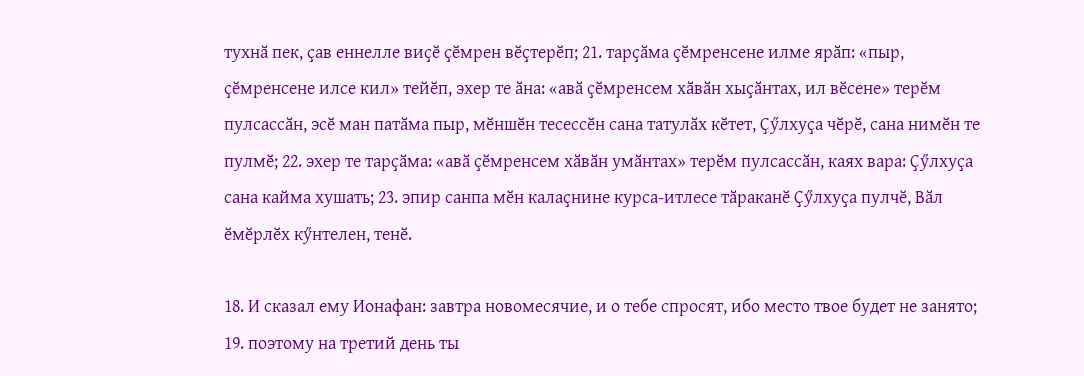тухнӑ пек, ҫав еннелле виҫӗ ҫӗмрен вӗҫтерӗп; 21. тарҫӑма ҫӗмренсене илме ярӑп: «пыр, ҫӗмренсене илсе кил» тейӗп, эхер те ӑна: «авӑ ҫӗмренсем хӑвӑн хыҫӑнтах, ил вӗсене» терӗм пулсассӑн, эсӗ ман патӑма пыр, мӗншӗн тесессӗн сана татулӑх кӗтет, Ҫӳлхуҫа чӗрӗ, сана нимӗн те пулмӗ; 22. эхер те тарҫӑма: «авӑ ҫӗмренсем хӑвӑн умӑнтах» терӗм пулсассӑн, каях вара: Ҫӳлхуҫа сана кайма хушать; 23. эпир санпа мӗн калаҫнине курса-итлесе тӑраканӗ Ҫӳлхуҫа пулчӗ, Вӑл ӗмӗрлӗх кӳнтелен, тенӗ.

18. И сказал ему Ионафан: завтра новомесячие, и о тебе спросят, ибо место твое будет не занято; 19. поэтому на третий день ты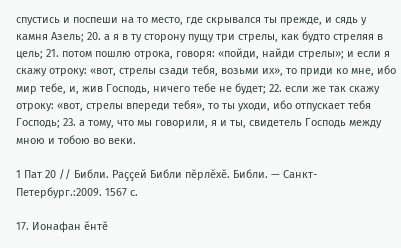спустись и поспеши на то место, где скрывался ты прежде, и сядь у камня Азель; 20. а я в ту сторону пущу три стрелы, как будто стреляя в цель; 21. потом пошлю отрока, говоря: «пойди, найди стрелы»; и если я скажу отроку: «вот, стрелы сзади тебя, возьми их», то приди ко мне, ибо мир тебе, и, жив Господь, ничего тебе не будет; 22. если же так скажу отроку: «вот, стрелы впереди тебя», то ты уходи, ибо отпускает тебя Господь; 23. а тому, что мы говорили, я и ты, свидетель Господь между мною и тобою во веки.

1 Пат 20 // Библи. Раҫҫей Библи пӗрлӗхӗ. Библи. — Санкт-Петербург.:2009. 1567 с.

17. Ионафан ӗнтӗ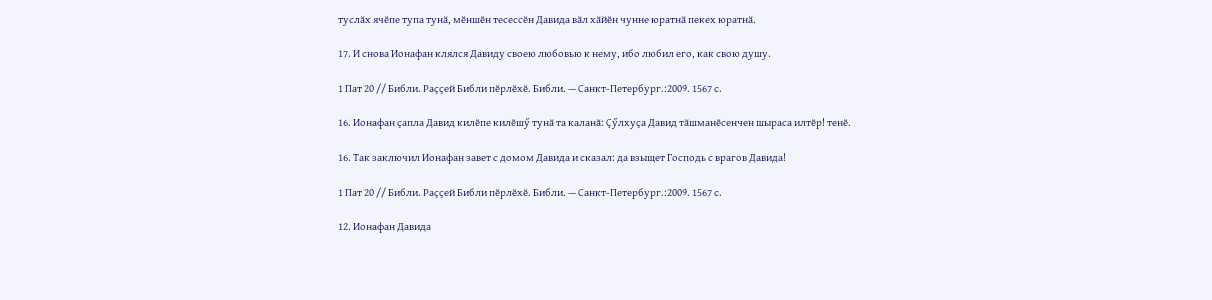туслӑх ячӗпе тупа тунӑ, мӗншӗн тесессӗн Давида вӑл хӑйӗн чунне юратнӑ пекех юратнӑ.

17. И снова Ионафан клялся Давиду своею любовью к нему, ибо любил его, как свою душу.

1 Пат 20 // Библи. Раҫҫей Библи пӗрлӗхӗ. Библи. — Санкт-Петербург.:2009. 1567 с.

16. Ионафан ҫапла Давид килӗпе килӗшӳ тунӑ та каланӑ: Ҫӳлхуҫа Давид тӑшманӗсенчен шыраса илтӗр! тенӗ.

16. Так заключил Ионафан завет с домом Давида и сказал: да взыщет Господь с врагов Давида!

1 Пат 20 // Библи. Раҫҫей Библи пӗрлӗхӗ. Библи. — Санкт-Петербург.:2009. 1567 с.

12. Ионафан Давида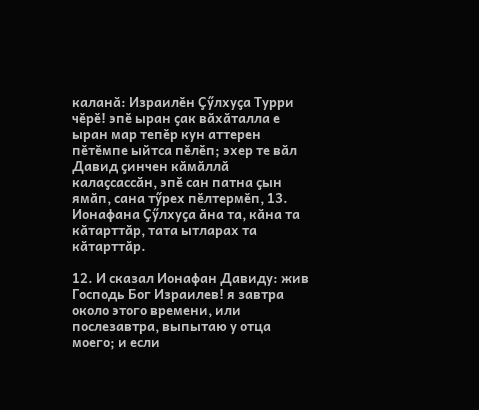каланӑ: Израилӗн Ҫӳлхуҫа Турри чӗрӗ! эпӗ ыран ҫак вӑхӑталла е ыран мар тепӗр кун аттерен пӗтӗмпе ыйтса пӗлӗп; эхер те вӑл Давид ҫинчен кӑмӑллӑ калаҫсассӑн, эпӗ сан патна ҫын ямӑп, сана тӳрех пӗлтермӗп, 13. Ионафана Ҫӳлхуҫа ӑна та, кӑна та кӑтарттӑр, тата ытларах та кӑтарттӑр.

12. И сказал Ионафан Давиду: жив Господь Бог Израилев! я завтра около этого времени, или послезавтра, выпытаю у отца моего; и если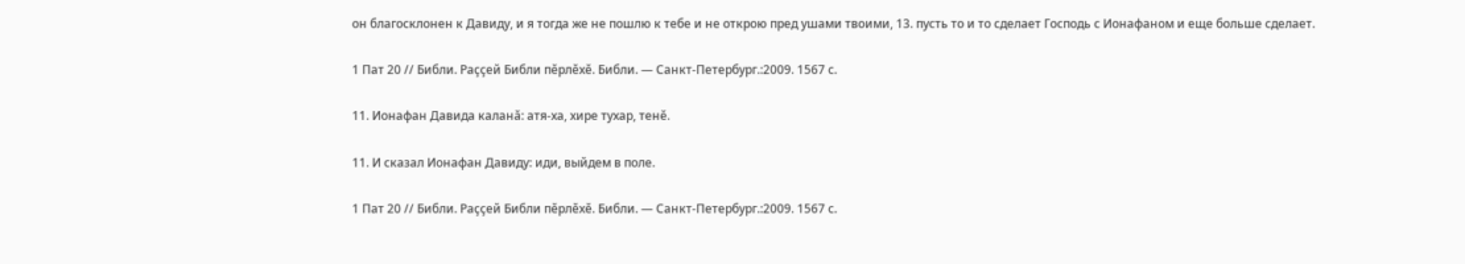он благосклонен к Давиду, и я тогда же не пошлю к тебе и не открою пред ушами твоими, 13. пусть то и то сделает Господь с Ионафаном и еще больше сделает.

1 Пат 20 // Библи. Раҫҫей Библи пӗрлӗхӗ. Библи. — Санкт-Петербург.:2009. 1567 с.

11. Ионафан Давида каланӑ: атя-ха, хире тухар, тенӗ.

11. И сказал Ионафан Давиду: иди, выйдем в поле.

1 Пат 20 // Библи. Раҫҫей Библи пӗрлӗхӗ. Библи. — Санкт-Петербург.:2009. 1567 с.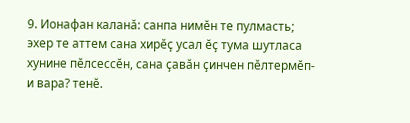9. Ионафан каланӑ: санпа нимӗн те пулмасть; эхер те аттем сана хирӗҫ усал ӗҫ тума шутласа хунине пӗлсессӗн, сана ҫавӑн ҫинчен пӗлтермӗп-и вара? тенӗ.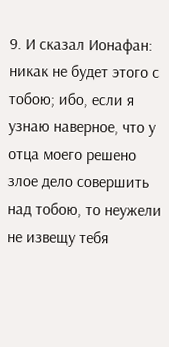9. И сказал Ионафан: никак не будет этого с тобою; ибо, если я узнаю наверное, что у отца моего решено злое дело совершить над тобою, то неужели не извещу тебя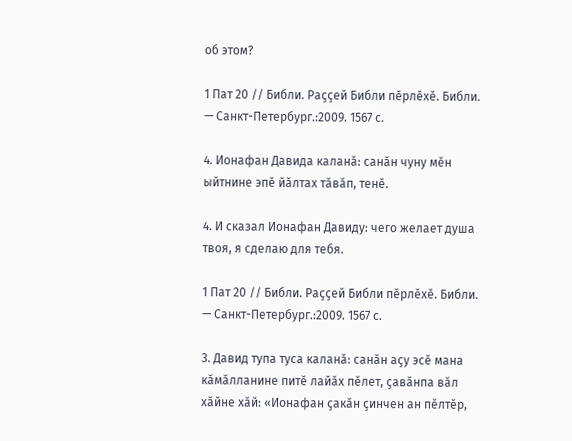об этом?

1 Пат 20 // Библи. Раҫҫей Библи пӗрлӗхӗ. Библи. — Санкт-Петербург.:2009. 1567 с.

4. Ионафан Давида каланӑ: санӑн чуну мӗн ыйтнине эпӗ йӑлтах тӑвӑп, тенӗ.

4. И сказал Ионафан Давиду: чего желает душа твоя, я сделаю для тебя.

1 Пат 20 // Библи. Раҫҫей Библи пӗрлӗхӗ. Библи. — Санкт-Петербург.:2009. 1567 с.

3. Давид тупа туса каланӑ: санӑн аҫу эсӗ мана кӑмӑлланине питӗ лайӑх пӗлет, ҫавӑнпа вӑл хӑйне хӑй: «Ионафан ҫакӑн ҫинчен ан пӗлтӗр,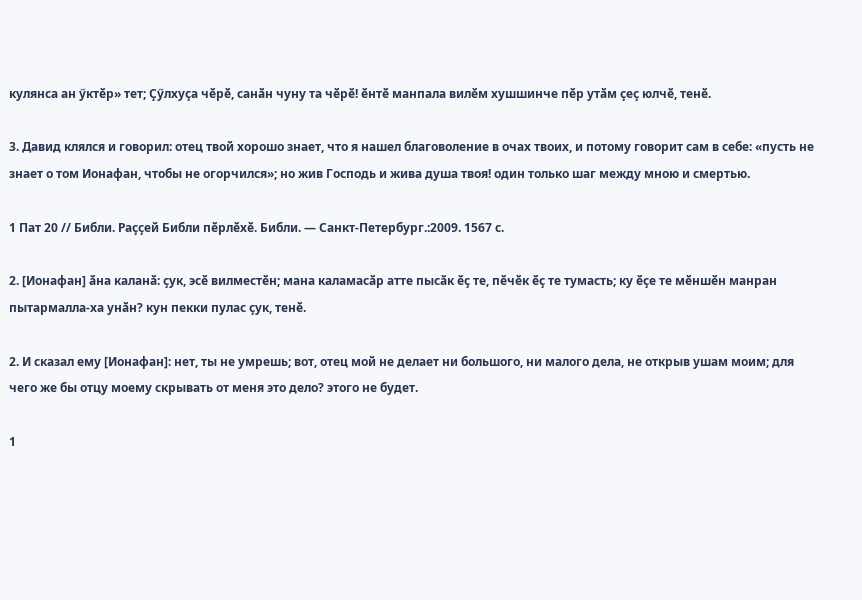кулянса ан ӳктӗр» тет; Ҫӳлхуҫа чӗрӗ, санӑн чуну та чӗрӗ! ӗнтӗ манпала вилӗм хушшинче пӗр утӑм ҫеҫ юлчӗ, тенӗ.

3. Давид клялся и говорил: отец твой хорошо знает, что я нашел благоволение в очах твоих, и потому говорит сам в себе: «пусть не знает о том Ионафан, чтобы не огорчился»; но жив Господь и жива душа твоя! один только шаг между мною и смертью.

1 Пат 20 // Библи. Раҫҫей Библи пӗрлӗхӗ. Библи. — Санкт-Петербург.:2009. 1567 с.

2. [Ионафан] ӑна каланӑ: ҫук, эсӗ вилместӗн; мана каламасӑр атте пысӑк ӗҫ те, пӗчӗк ӗҫ те тумасть; ку ӗҫе те мӗншӗн манран пытармалла-ха унӑн? кун пекки пулас ҫук, тенӗ.

2. И сказал ему [Ионафан]: нет, ты не умрешь; вот, отец мой не делает ни большого, ни малого дела, не открыв ушам моим; для чего же бы отцу моему скрывать от меня это дело? этого не будет.

1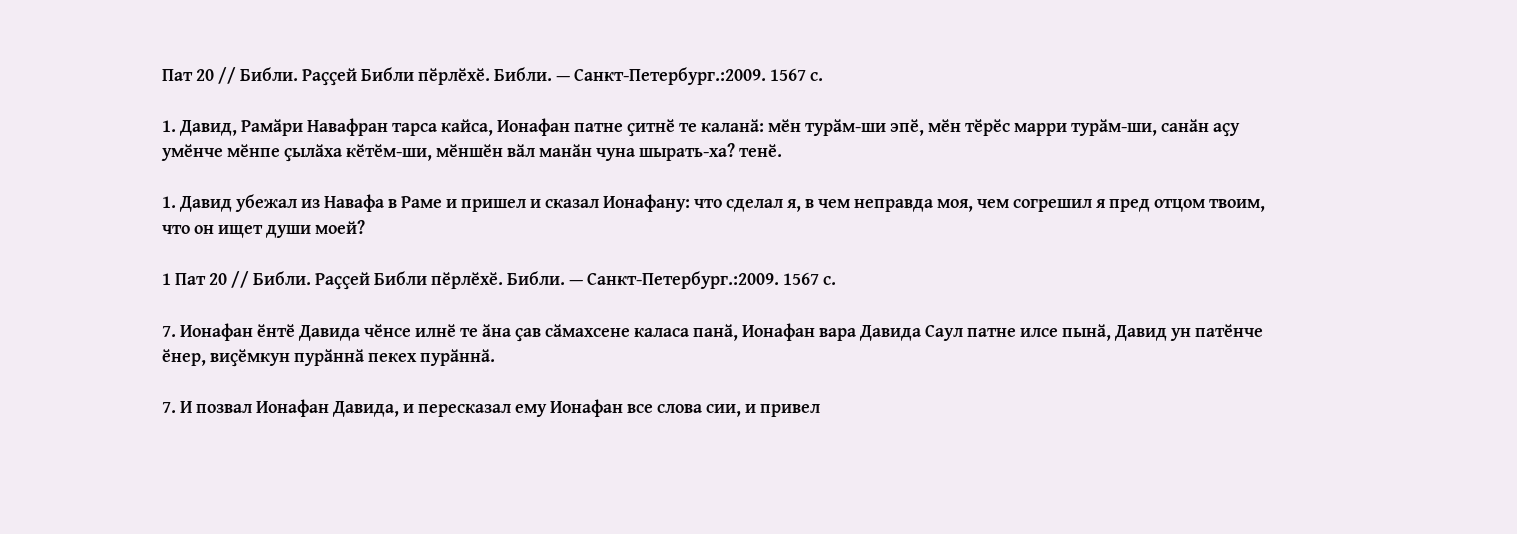Пат 20 // Библи. Раҫҫей Библи пӗрлӗхӗ. Библи. — Санкт-Петербург.:2009. 1567 с.

1. Давид, Рамӑри Навафран тарса кайса, Ионафан патне ҫитнӗ те каланӑ: мӗн турӑм-ши эпӗ, мӗн тӗрӗс марри турӑм-ши, санӑн аҫу умӗнче мӗнпе ҫылӑха кӗтӗм-ши, мӗншӗн вӑл манӑн чуна шырать-ха? тенӗ.

1. Давид убежал из Навафа в Раме и пришел и сказал Ионафану: что сделал я, в чем неправда моя, чем согрешил я пред отцом твоим, что он ищет души моей?

1 Пат 20 // Библи. Раҫҫей Библи пӗрлӗхӗ. Библи. — Санкт-Петербург.:2009. 1567 с.

7. Ионафан ӗнтӗ Давида чӗнсе илнӗ те ӑна ҫав сӑмахсене каласа панӑ, Ионафан вара Давида Саул патне илсе пынӑ, Давид ун патӗнче ӗнер, виҫӗмкун пурӑннӑ пекех пурӑннӑ.

7. И позвал Ионафан Давида, и пересказал ему Ионафан все слова сии, и привел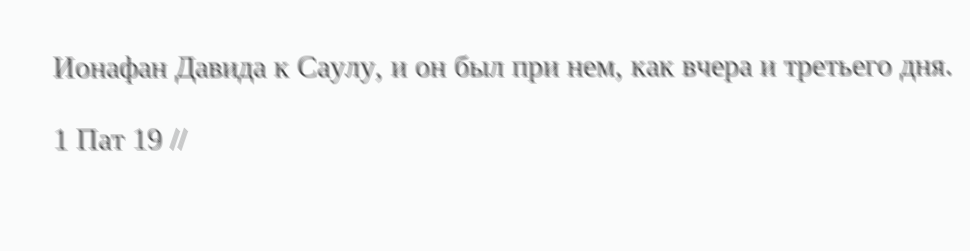Ионафан Давида к Саулу, и он был при нем, как вчера и третьего дня.

1 Пат 19 //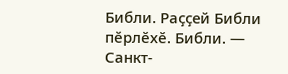Библи. Раҫҫей Библи пӗрлӗхӗ. Библи. — Санкт-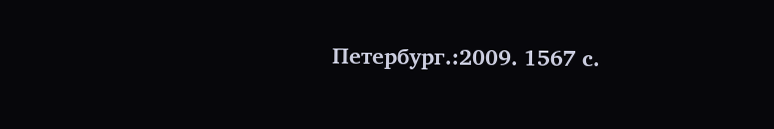Петербург.:2009. 1567 с.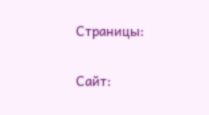Страницы:

Сайт: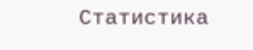Статистика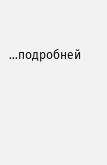...подробней